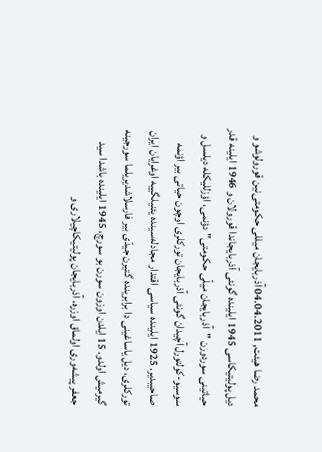محمد رضا هیئت, 04.04.2011 آذربایجان میللی حکومتی‌نین قورولوشو و دیل پولیتیکاسی 1945 ایلینده گونئی آذربایجاندا قورولان و 1946 ایلینه قدر حیاتینی سوردورن "آذربایجان میلّی حکومتی" دؤنمی، اؤزللیکله دیلسل و سوسیو-کولتورل آچیدان گونئی آذربایجان تورکلری‌ اوچون حیاتی بیر اؤنمه صاحیبدیر. 1925 ایلینده سیاسی اقتدار مجادله‌سینده یئنیلگییه اوغرایان ایران تورکلری، دیل یاساغینی دا برابرینده گتیرن جیدّی بیر فارسلاشدیریلما سورجینه گیرمیش اولدو. 15 ایلدن اوزون سورن بو سورچ، 1945 ایلینده باشدا سید جعفر پیشه‌وری اولماق اوزره، آذربایجان پولیتیکاچیلاری و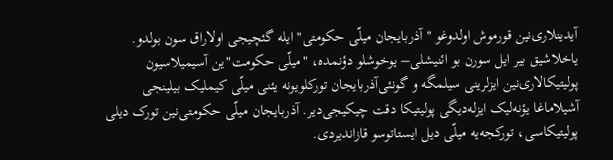آیدینلاری‌نین قورموش اولدوغو "آذربایجان میلّی حکومتی" ایله گئچیجی اولاراق سون بولدو. یاخلاشیق بیر ایل سورن بو ائنیشلی‌– یوخوشلو دؤنمده، "میلّی حکومت"ین آسیمیلاسیون پولیتیکالاری‌نین ایزلرینی سیلمگه و گونئی‌آذربایجان تورکلویونه یئنی میلّی کیملیک بیلینجی آشیلاماغا یؤنه‌لیک ایزله‌دیگی پولیتیکا دقت چیکیجی‌دیر. آذربایجان میلّی حکومتی‌نین تورک دیلی پولیتیکاسی، تورکجه‌یه میلّی دیل ایستاتوسو قازاندیردی.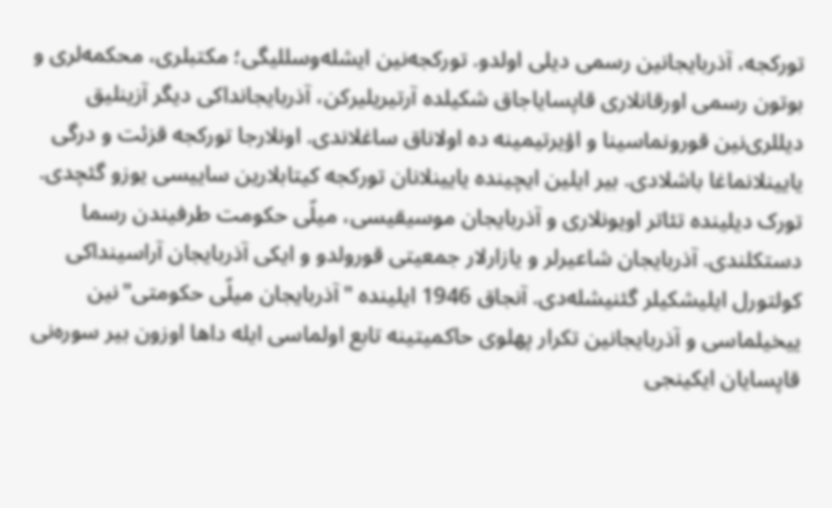تورکجه، آذربایجانین رسمی دیلی اولدو. تورکجه‌نین ایشله‌وسللیگی؛ مکتبلری، محکمه‌لری و بوتون رسمی اورقانلاری قاپسایاجاق شکیلده آرتیریلیرکن، آذربایجانداکی دیگر آزینلیق دیللری‌نین قورونماسینا و اؤیرتیمینه ده اولاناق ساغلاندی. اونلارجا تورکجه قزئت و درگی یایینلانماغا باشلادی. بیر ایلین ایچینده یایینلانان تورکجه کیتابلارین ساییسی یوزو گئچدی. تورک دیلینده تئاتر اویونلاری و آذربایجان موسیقیسی، میلّی حکومت طرفیندن رسما دستکلندی. آذربایجان شاعیرلر و یازارلار جمعیتی قورولدو و ایکی آذربایجان آراسینداکی کولتورل ایلیشکیلر گئنیشله‌دی. آنجاق 1946 ایلینده "آذربایجان میلّی حکومتی"نین ییخیلماسی و آذربایجانین تکرار پهلوی حاکمیتینه تابع اولماسی ایله داها اوزون بیر سوره‌نی قاپسایان ایکینجی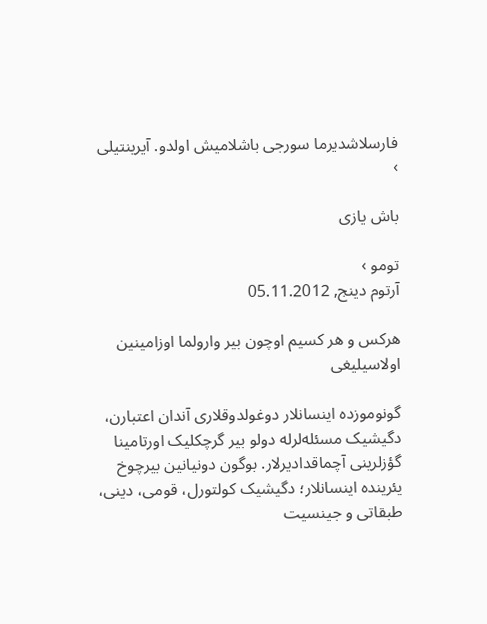فارسلاشدیرما سورجی باشلامیش اولدو. آیرینتیلی ›

باش یازی

تومو ›
آرتوم دینج, 05.11.2012

هرکس و هر کسیم اوچون بیر وارولما اوزامینین اولاسیلیغی

گونوموزده اینسانلار دوغولدوقلاری آندان اعتبارن، دگیشیک مسئله‌لرله دولو بیر گرچکلیک اورتامینا گؤزلرینی آچماقدا‌دیرلار. بوگون دونیانین بیرچوخ یئرینده اینسانلار؛ دگیشیک کولتورل، قومی، دینی، طبقاتی و جینسیت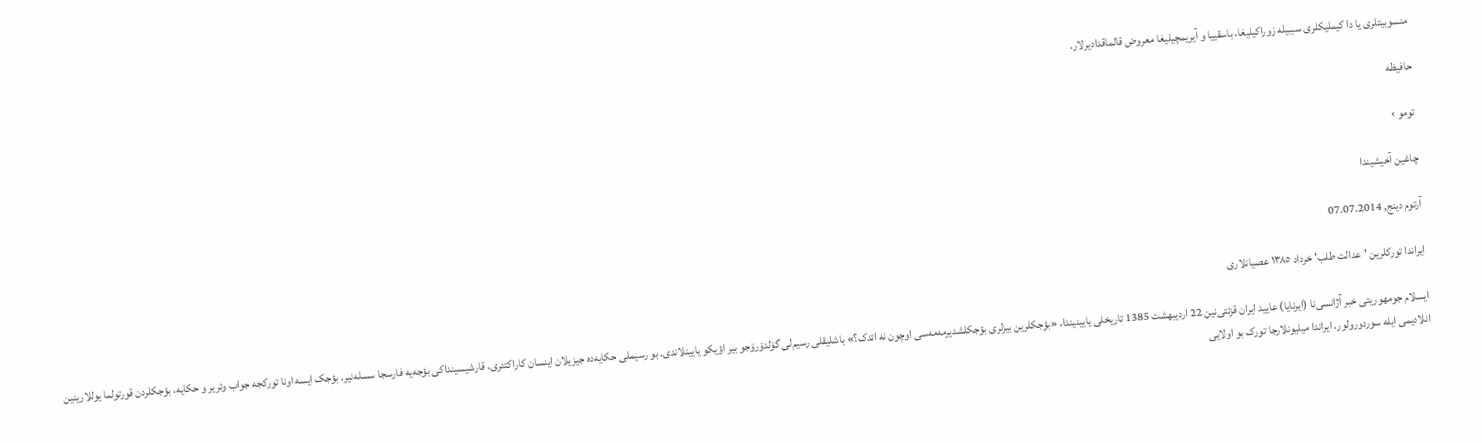منسوبیتلری یا دا کیملیکلری سببیله زوراکیلیغا، باسقییا و آیریمچیلیغا معروض قالماقدا‌دیرلار.

حافیظه

تومو ›

چاغین آخیشیندا

آرتوم دینج, 07.07.2014

ایراندا تورکلرین 'عدالت طلب' خرداد ١٣٨٥ عصیانلاری

ایسلام جومهوریتی خبر آژانسی‌نا (ایرنایا) عایید ایران قزئتی‌نین 22 اردیبهشت 1385 تاریخلی یایینیندا، «بؤجکلرین بیزلری بؤجکلشدیرمه‌مه‌سی اوچون نه ائدک؟» باشلیقلی رسیم‌لی گۆلدۆرۆجو بیر اؤیکو یایینلاندی. بو رسیملی حکایه‌ده جیزیلان اینسان کاراکتئری، قارشیسینداکی بؤجه‌یه فارسجا سسله‌نیر. بؤجک ایسه اونا تورکجه جواب وئریر و حکایه، بؤجکلردن قورتولما یوللارینین انلادیمی ایله سوردورولور. ایراندا میلیونلارجا تورک بو اولایی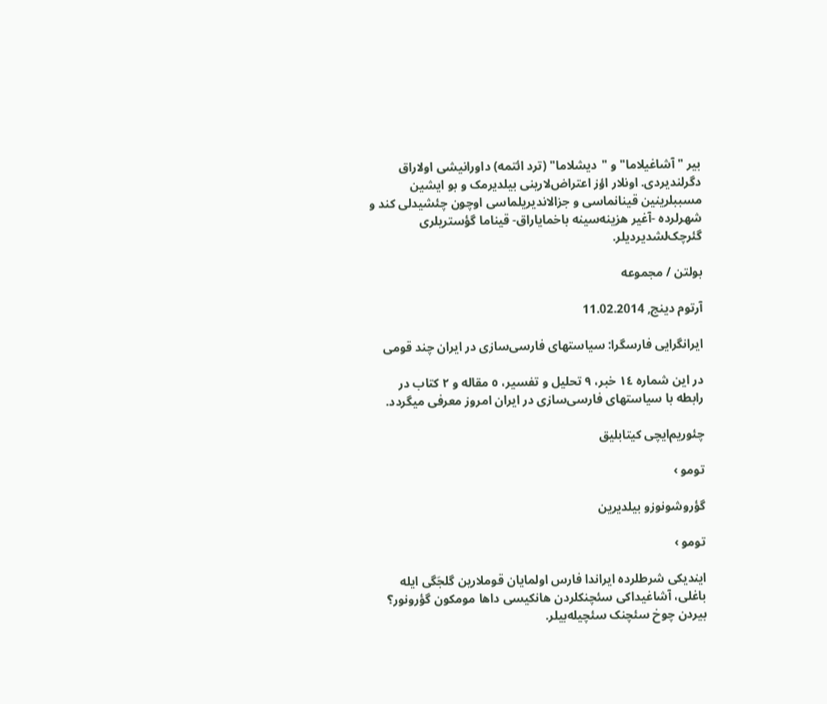بیر "آشاغیلاما" و "دیشلاما" (ترد ائتمه) داورانیشی اولاراق دگرلندیردی. اونلار اؤز اعتراض‌لارینی بیلدیرمک و بو ایشین مسببلرینین قینانماسی و جزالاندیریلماسی اوچون چئشیدلی کند و شهرلرده -آغیر هزینه‌سینه باخمایاراق- قیناما گؤستریلری گئرچک‌لشدیردیلر.

بولتن / مجموعه

آرتوم دینج, 11.02.2014

ایرانگرایی فارسگرا: سیاستهای فارسی‌سازی در ایران چند قومی

در این شماره ١٤ خبر، ٩ تحلیل و تفسیر، ٥ مقاله و ٢ کتاب در رابطه با سیاستهای فارسی‌سازی در ایران امروز معرفی میگردد.

چئوریم‌ایچی کیتابلیق

تومو ›

گؤروشونوزو بیلدیرین

تومو ›

ایندیکی شرطلرده ایراندا فارس اولمایان قوملارین گلجَگی ایله باغلی، آشاغیداکی سئچنکلردن هانکیسی داها مومکون گؤرونور؟ بیردن چوخ سئچنک سئچیله‌بیلر.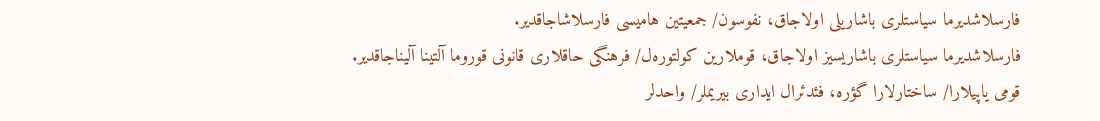فارسلاشدیرما سیاستلری باشاریلی اولاجاق، نفوسون/ جمعیتین هامیسی فارسلاشاجاقدیر.
فارسلاشدیرما سیاستلری باشاریسیز اولاجاق، قوملارین کولتوره‌ل/ فرهنگی حاقلاری قانونی قوروما آلتینا آلیناجاقدیر.
قومی یاپیلارا/ ساختارلارا گؤره، فئدئرال ایداری بیریملر/ واحدلر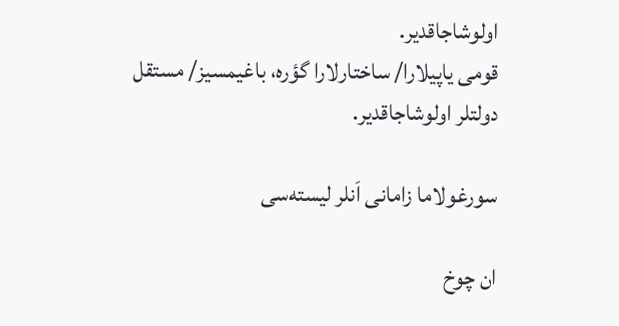اولوشاجاقدیر.
قومی یاپیلارا/ ساختارلارا گؤره، باغیمسیز/ مستقل دولتلر اولوشاجاقدیر.

سورغولاما زامانی اَنلر لیسته‌سی

ان چوخ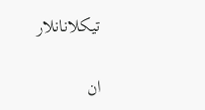تیکلانانلار

ان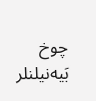چوخ بَیه‌نیلنلر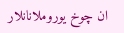ان چوخ یوروملانانلار